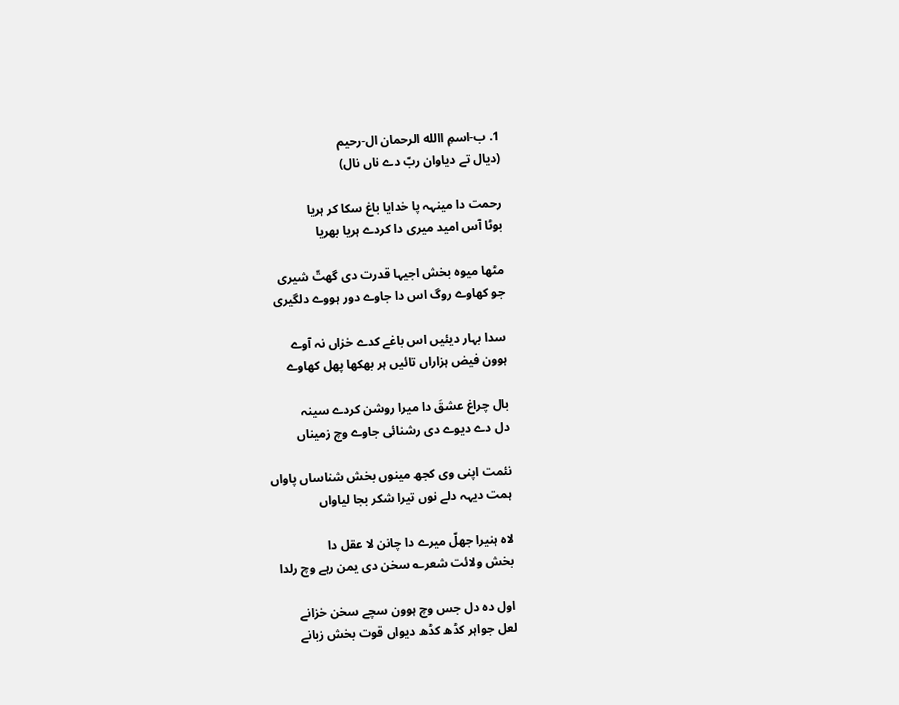1. ب-اسمِ االله الرحمان ال-رحیم
(دیال تے دیاوان ربّ دے ناں نال)

رحمت دا مینہہ پا خدایا باغ سکا کر ہریا
بوٹا آس امید میری دا کردے ہریا بھریا

مٹھا میوہ بخش اجیہا قدرت دی گھتّ شیری
جو کھاوے روگ اس دا جاوے دور ہووے دلگیری

سدا بہار دیئیں اس باغے کدے خزاں نہ آوے
ہوون فیض ہزاراں تائیں ہر بھکھا پھل کھاوے

بال چراغ عشقَ دا میرا روشن کردے سینہ
دل دے دیوے دی رشنائی جاوے وچ زمیناں

نئمت اپنی وی کجھ مینوں بخش شناساں پاواں
ہمت دیہہ دلے نوں تیرا شکر بجا لیاواں

لاہ ہنیرا جھلّ میرے دا چانن لا عقل دا
بخش ولائت شعر؎ سخن دی یمن رہے وچ رلدا

اول دہ دل جس وچ ہوون سچے سخن خزانے
لعل جواہر کڈھ کڈھ دیواں قوت بخش زبانے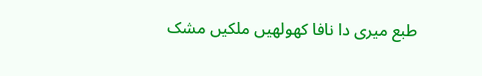طبع میری دا نافا کھولھیں ملکیں مشک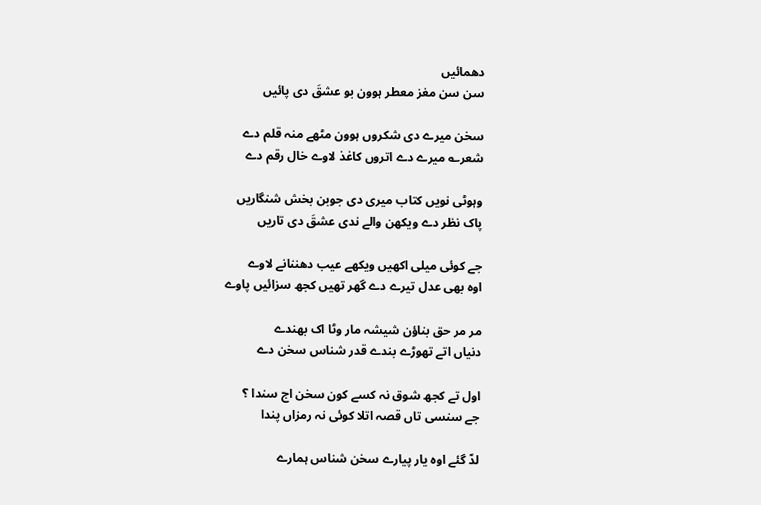دھمائیں
سن سن مغز معطر ہوون بو عشقَ دی پائیں

سخن میرے دی شکروں ہوون مٹھے منہ قلم دے
شعر؎ میرے دے اتروں کاغذ لاوے خال رقم دے

وہوٹی نویں کتاب میری دی جوبن بخش شنگاریں
پاک نظر دے ویکھن والے ندی عشقَ دی تاریں

جے کوئی میلی اکھیں ویکھے عیب دھننانے لاوے
اوہ بھی عدل تیرے دے گھر تھیں کجھ سزائیں پاوے

مر مر حق بناؤن شیشہ مار وٹا اک بھندے
دنیاں اتے تھوڑے بندے قدر شناس سخن دے

اول تے کجھ شوق نہ کسے کون سخن اج سندا ؟
جے سنسی تاں قصہ اتلا کوئی نہ رمزاں پندا

لدّ گئے اوہ یار پیارے سخن شناس ہمارے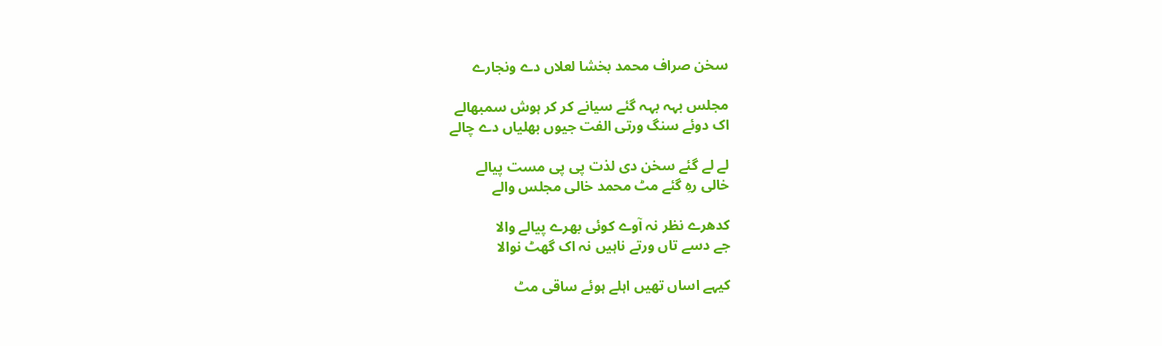سخن صراف محمد بخشا لعلاں دے ونجارے

مجلس بہہ بہہ گئے سیانے کر کر ہوش سمبھالے
اک دوئے سنگ ورتی الفت جیوں بھلیاں دے چالے

لے لے گئے سخن دی لذت پی پی مست پیالے
خالی رہِ گئے مٹ محمد خالی مجلس والے

کدھرے نظر نہ آوے کوئی بھرے پیالے والا
جے دسے تاں ورتے ناہیں نہ اک گھٹ نوالا

کیہے اساں تھیں اہلے ہوئے ساقی مٹ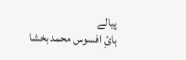پیالے
ہائِ افسوس محمد بخشا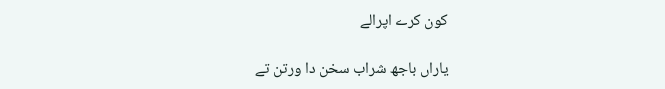کون کرے اپرالے

یاراں باجھ شراب سخن دا ورتن تے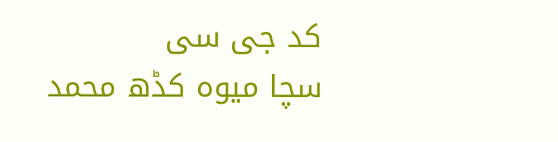کد جی سی
سچا میوہ کڈھ محمد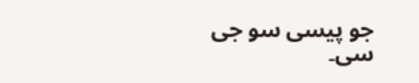جو پیسی سو جی سی۔